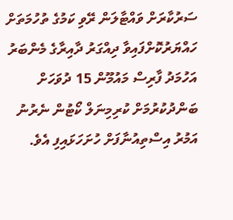ސަރުކާރަށް ވައްޓާލަން ރޭވި ކަމުގެ ތުހުމަތަށް ހައްޔަރުކޮށްފައިވާ ދިއްގަރު ދާއިރާގެ މެންބަރު އަހުމަދު ފާރިސް މައުމޫން 15 ދުވަހަށް ބަންދުކުރުމަށް ކުރިމިނަލް ކޯޓުން ނެރުނު އަމުރު އިސްތިއުނާފަށް ހުށަހަޅައިފި އެވެ.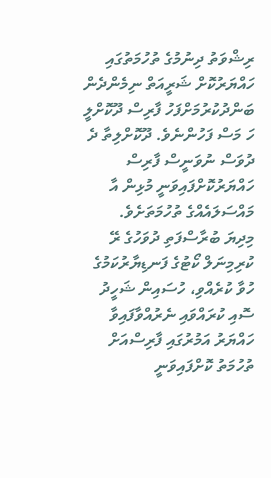ރިޝްވަތު ދިނުމުގެ ތުހުމަތުގައި ހައްޔަރުކޮށް ޝަރީއަތް ނިމެންދެން ބަންދުކުރުމަށްފަހު ފާރިސް ދޫކޮށްލީ ހަ މަސް ފަހުންނެވެ. ދޫކޮށްލިތާ ދެ ދުވަސް ނުވަނީސް ފާރިސް ހައްޔަރުކޮށްފައިވަނީ މުޅިން އާ މައްސަލައެއްގެ ތުހުމަތަށެވެ.
މިދިޔަ ބުރާސްފަތި ދުވަހުގެ ރޭ ކުރިމިނަލް ކޯޓުގެ ފަނޑިޔާރުކަމުގެ ހުވާ ކުރެއްވި، ހުސައިން ޝަހީދު ސޮއި ކުރައްވައި ނެރުއްވާފައިވާ ހައްޔަރު އަމުރުގައި ފާރިސްއަށް ތުހުމަތު ކޮށްފައިވަނީ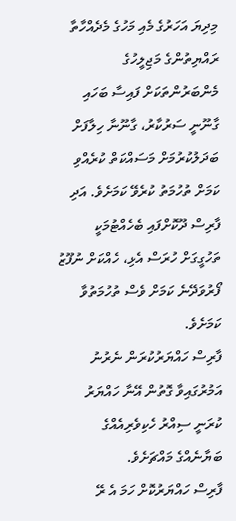މިދިޔަ އަހަރުގެ މެއި މަހުގެ މެދެއްހާތާ ރައްޔިތުންގެ މަޖިލީހުގެ މެންބަރުންތަކަށް ފައިސާ ބަހައި ގާނޫނީ ސަރުކާރު، ގާނޫނާ ހިލާފަށް ބަދަލުކުރުމަށް މަސައްކަތް ކުރެއްވި ކަމަށް ތުހުމަތު ކުރެވޭ ކަމަށެވެ. އަދި ފާރިސް ދޫކޮށްފައި ބެހެއްޓުމަކީ ތަހުގީގަށް ހުރަސް އެޅި، ހެއްކަށް ނުފޫޒު ފޯރުވަދޭނެ ކަމަށް ވެސް ތުހުމަތުވާ ކަމަށެވެ.
ފާރިސް ހައްޔަރުކުރަން ނެރުނު އަމުރުގައިވާ ގޮތުން އޭނާ ހައްޔަރު ކުރަނީ ސިއްރު ހެކިވެރިއެއްގެ ބަޔާނެއްގެ މައްޗަށެވެ.
ފާރިސް ހައްޔަރުކޮށް ހަމަ އެ ރޭ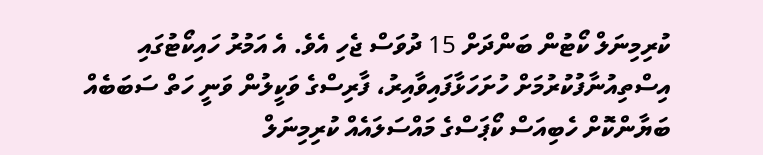ކުރިމިނަލް ކޯޓުން ބަންދަށް 15 ދުވަސް ޖެހި އެވެ. އެ އަމުރު ހައިކޯޓުގައި އިސްތިއުނާފުކުރުމަށް ހުށަހަޅާފައިވާއިރު، ފާރިސްގެ ވަކީލުން ވަނީ ހަތް ސަބަބެއް ބަޔާންކޮށް ހެބިއަސް ކޯޕަސްގެ މައްސަލައެއް ކުރިމިނަލް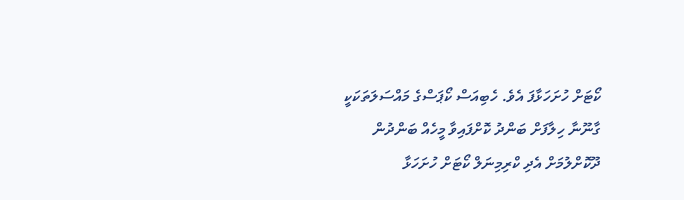ކޯޓަށް ހުށަހަޅާފަ އެވެ. ހެބިއަސް ކޯޕަސްގެ މައްސަލަތަކަކީ ގާނޫނާ ހިލާފަށް ބަންދު ކޮށްފައިވާ މީހެއް ބަންދުން ދޫކޮށްލުމަށް އެދި ކްރިމިނަލް ކޯޓަށް ހުށަހަޅާ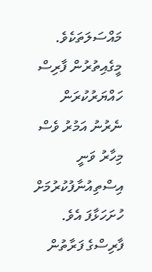މައްސަލަތަކެވެ.
މީގެއިތުރުން ފާރިސް ހައްޔަރުކުރަން ނެރުނު އަމުރު ވެސް މިހާރު ވަނީ އިސްތިއުނާފުކުރުމަށް ހުށަހަޅާފަ އެވެ.
ފާރިސްގެ ފަރާތުން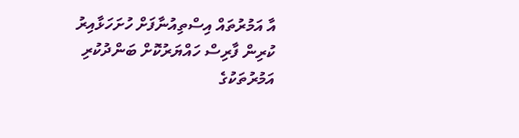އާ އަމުރުތައް އިސްތިއުނާފަށް ހުށަހަޅާއިރު ކުރިން ފާރިސް ހައްޔަރުކޮށް ބަންދުކުރި އަމުރުތަކުގެ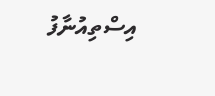އިސްތިއުނާފު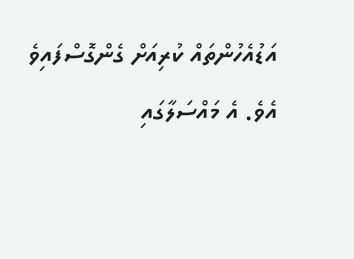އަޑުއެހުންތައް ކުރިއަށް ގެންގޮސްފައިވެ އެވެ. އެ މައްސަލާގައި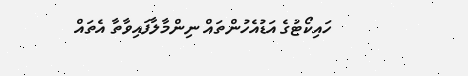ހައިކޯޓުގެ އަޑުއެހުންތައް ނިންމާލާފައިވާތާ އެތައް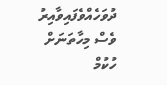ދުވަހެއްވެފައިވާއިރު ވެސް މިހާތަނަށް ހުކުމް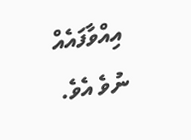އިއްވާފައެއް ނުވެ އެވެ.